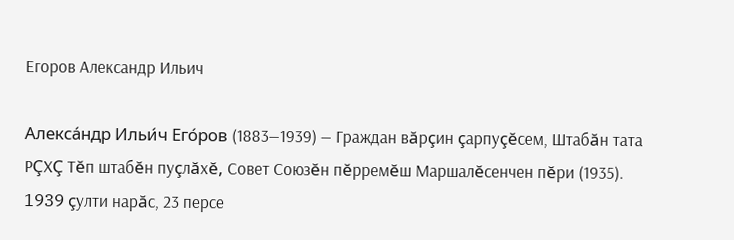Егоров Александр Ильич

Алекса́ндр Ильи́ч Его́ров (1883—1939) — Граждан вăрçин çарпуçĕсем, Штабăн тата РÇХÇ Тĕп штабĕн пуçлăхĕ, Совет Союзĕн пĕрремĕш Маршалĕсенчен пĕри (1935). 1939 çулти нарăс, 23 персе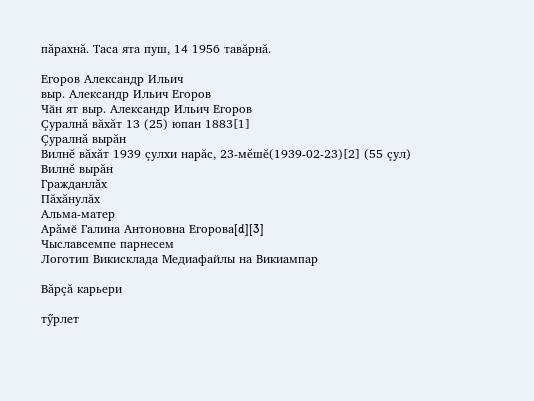пăрахнă. Таса ята пуш, 14 1956 тавăрнă.

Егоров Александр Ильич
выр. Александр Ильич Егоров
Чӑн ят выр. Александр Ильич Егоров
Çуралнă вăхăт 13 (25) юпан 1883[1]
Çуралнă вырăн
Вилнĕ вăхăт 1939 çулхи нарăс, 23-мĕшĕ(1939-02-23)[2] (55 çул)
Вилнĕ вырăн
Гражданлăх
Пăхăнулăх
Альма-матер
Арăмӗ Галина Антоновна Егорова[d][3]
Чыславсемпе парнесем
Логотип Викисклада Медиафайлы на Викиампар

Вăрçă карьери

тӳрлет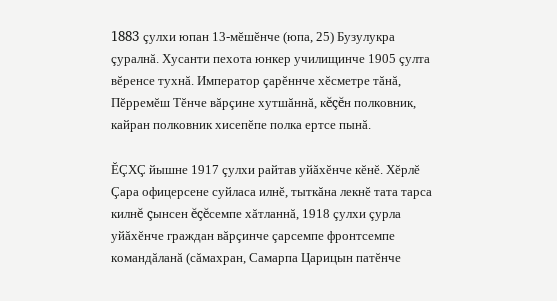1883 çулхи юпан 13-мĕшĕнче (юпа, 25) Бузулукра çуралнă. Хусанти пехота юнкер училищинче 1905 çулта вĕренсе тухнă. Император çарĕннче хĕсметре тăнă, Пĕрремĕш Тĕнче вăрçине хутшăннă, кĕçĕн полковник, кайран полковник хисепĕпе полка ертсе пынă.

ĔÇХÇ йышне 1917 çулхи райтав уйăхĕнче кĕнĕ. Хĕрлĕ Çара офицерсене суйласа илнĕ, тыткăна лекнĕ тата тарса килнĕ çынсен ĕçĕсемпе хăтланнă, 1918 çулхи çурла уйăхĕнче граждан вăрçинче çарсемпе фронтсемпе командăланă (сăмахран, Самарпа Царицын патĕнче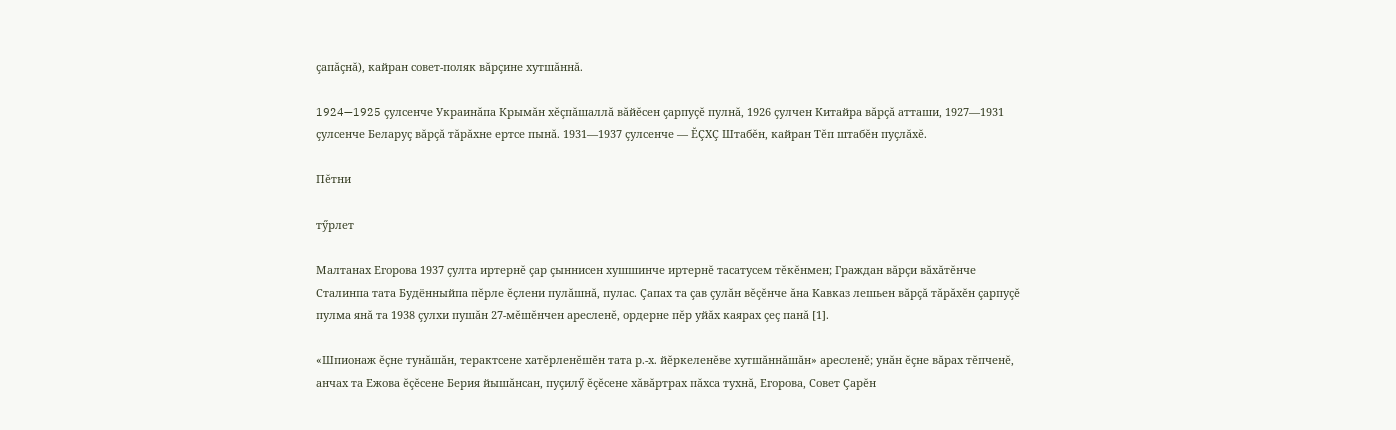çапăçнă), кайран совет-поляк вăрçине хутшăннă.

1924—1925 çулсенче Украинăпа Крымăн хĕçпăшаллă вăйĕсен çарпуçĕ пулнă, 1926 çулчен Китайра вăрçă атташи, 1927—1931 çулсенче Беларуç вăрçă тăрăхне ертсе пынă. 1931—1937 çулсенче — ĔÇХÇ Штабĕн, кайран Тĕп штабĕн пуçлăхĕ.

Пĕтни

тӳрлет

Малтанах Егорова 1937 çулта иртернĕ çар çыннисен хушшинче иртернĕ тасатусем тĕкĕнмен; Граждан вăрçи вăхăтĕнче Сталинпа тата Будённыйпа пĕрле ĕçлени пулăшнă, пулас. Çапах та çав çулăн вĕçĕнче ăна Кавказ лешьен вăрçă тăрăхĕн çарпуçĕ пулма янă та 1938 çулхи пушăн 27-мĕшĕнчен аресленĕ, ордерне пĕр уйăх каярах çеç панă [1].

«Шпионаж ĕçне тунăшăн, терактсене хатĕрленĕшĕн тата р.-х. йĕркеленĕве хутшăннăшăн» аресленĕ; унăн ĕçне вăрах тĕпченĕ, анчах та Ежова ĕçĕсене Берия йышăнсан, пуçилӳ ĕçĕсене хăвăртрах пăхса тухнă, Егорова, Совет Çарĕн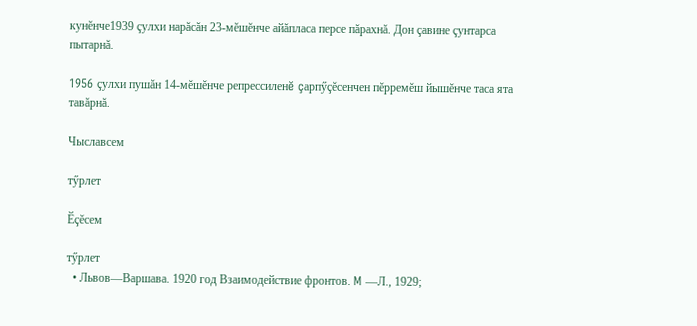кунĕнче1939 çулхи нарăсăн 23-мĕшĕнче айăпласа персе пăрахнă. Дон çавине çунтарса пытарнă.

1956 çулхи пушăн 14-мĕшĕнче репрессиленĕ çарпӳçĕсенчен пĕрремĕш йышĕнче таса ята тавăрнă.

Чыславсем

тӳрлет

Ӗçĕсем

тӳрлет
  • Львов—Варшава. 1920 год Взаимодействие фронтов. M —Л., 1929;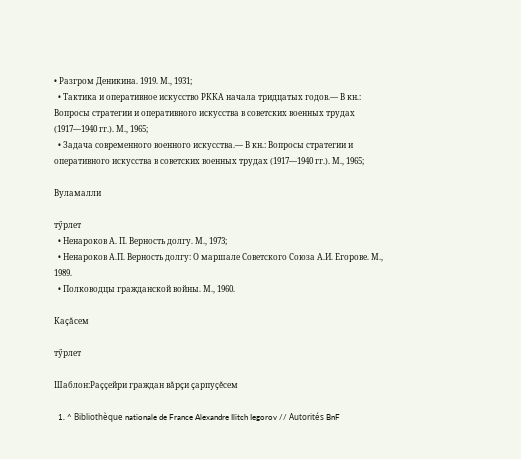• Разгром Деникина. 1919. М., 1931;
  • Тактика и оперативное искусство РККА начала тридцатых годов.— В кн.: Вопросы стратегии и оперативного искусства в советских военных трудах (1917—1940 гг.). М., 1965;
  • Задача современного военного искусства.— В кн.: Вопросы стратегии и оперативного искусства в советских военных трудах (1917—1940 гг.). М., 1965;

Вуламалли

тӳрлет
  • Ненароков А. П. Верность долгу. М., 1973;
  • Ненароков А.П. Верность долгу: О маршале Советского Союза А.И. Егорове. М., 1989.
  • Полководцы гражданской войны. М., 1960.

Каçăсем

тӳрлет

Шаблон:Раççейри граждан вăрçи çарпуçĕсем

  1. ^ Bibliothèque nationale de France Alexandre Ilitch Iegorov // Autorités BnF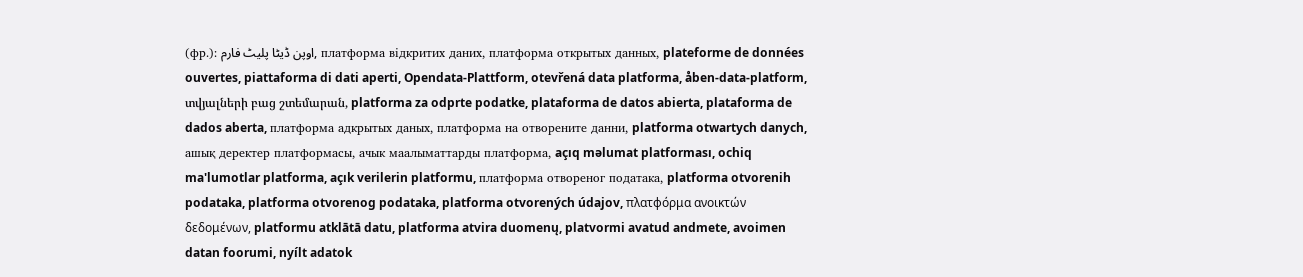(фр.): اوپن ڈیٹا پلیٹ فارم, платформа відкритих даних, платформа открытых данных, plateforme de données ouvertes, piattaforma di dati aperti, Opendata-Plattform, otevřená data platforma, åben-data-platform, տվյալների բաց շտեմարան, platforma za odprte podatke, plataforma de datos abierta, plataforma de dados aberta, платформа адкрытых даных, платформа на отворените данни, platforma otwartych danych, ашық деректер платформасы, ачык маалыматтарды платформа, açıq məlumat platforması, ochiq ma'lumotlar platforma, açık verilerin platformu, платформа отвореног података, platforma otvorenih podataka, platforma otvorenog podataka, platforma otvorených údajov, πλατφόρμα ανοικτών δεδομένων, platformu atklātā datu, platforma atvira duomenų, platvormi avatud andmete, avoimen datan foorumi, nyílt adatok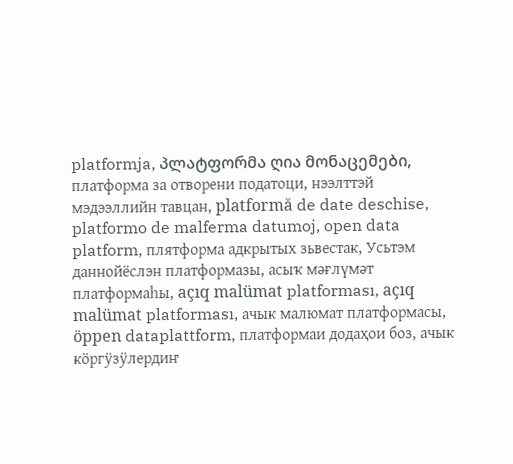platformja, პლატფორმა ღია მონაცემები, платформа за отворени податоци, нээлттэй мэдээллийн тавцан, platformă de date deschise, platformo de malferma datumoj, open data platform, плятформа адкрытых зьвестак, Усьтэм даннойёслэн платформазы, асыҡ мәғлүмәт платформаһы, açıq malümat platforması, açıq malümat platforması, ачык малюмат платформасы, öppen dataplattform, платформаи додаҳои боз, ачык кӧргӱзӱлердиҥ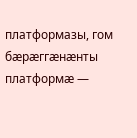платформазы, гом бæрæггæнæнты платформæ —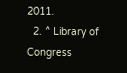2011.
  2. ^ Library of Congress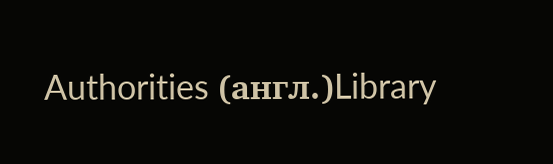Authorities (англ.)Library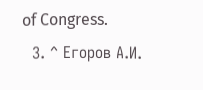of Congress.
  3. ^ Егоров А.И.